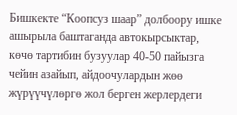Бишкекте “Коопсуз шаар” долбоору ишке ашырыла баштаганда автокырсыктар, көчө тартибин бузуулар 40-50 пайызга чейин азайып, айдоочулардын жөө жүрүүчүлѳргѳ жол берген жерлердеги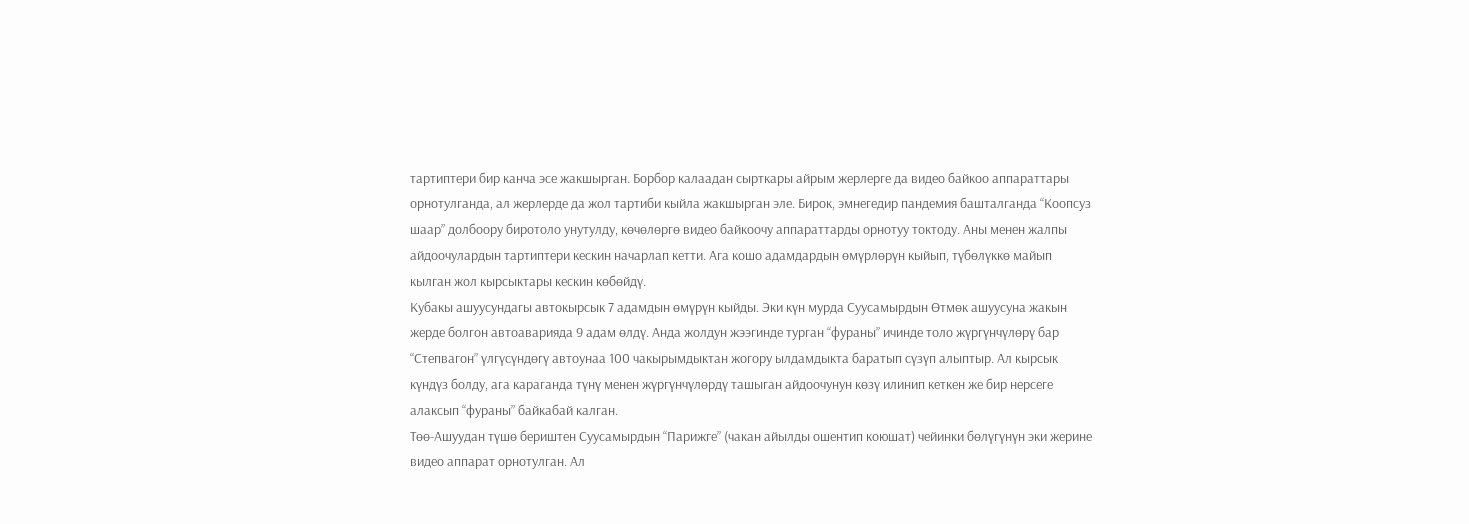тартиптери бир канча эсе жакшырган. Борбор калаадан сырткары айрым жерлерге да видео байкоо аппараттары орнотулганда, ал жерлерде да жол тартиби кыйла жакшырган эле. Бирок, эмнегедир пандемия башталганда “Коопсуз шаар” долбоору биротоло унутулду, көчөлөргө видео байкоочу аппараттарды орнотуу токтоду. Аны менен жалпы айдоочулардын тартиптери кескин начарлап кетти. Ага кошо адамдардын өмүрлөрүн кыйып, түбөлүккө майып кылган жол кырсыктары кескин көбөйдү.
Кубакы ашуусундагы автокырсык 7 адамдын өмүрүн кыйды. Эки күн мурда Суусамырдын Өтмөк ашуусуна жакын жерде болгон автоаварияда 9 адам өлдү. Анда жолдун жээгинде турган “фураны” ичинде толо жүргүнчүлөрү бар “Степвагон” үлгүсүндөгү автоунаа 100 чакырымдыктан жогору ылдамдыкта баратып сүзүп алыптыр. Ал кырсык күндүз болду, ага караганда түнү менен жүргүнчүлөрдү ташыган айдоочунун көзү илинип кеткен же бир нерсеге алаксып “фураны” байкабай калган.
Төө-Ашуудан түшө бериштен Суусамырдын “Парижге” (чакан айылды ошентип коюшат) чейинки бөлүгүнүн эки жерине видео аппарат орнотулган. Ал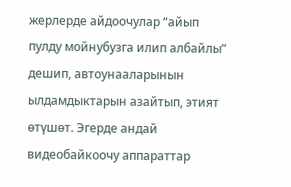жерлерде айдоочулар “айып пулду мойнубузга илип албайлы” дешип, автоунааларынын ылдамдыктарын азайтып, этият өтүшөт. Эгерде андай видеобайкоочу аппараттар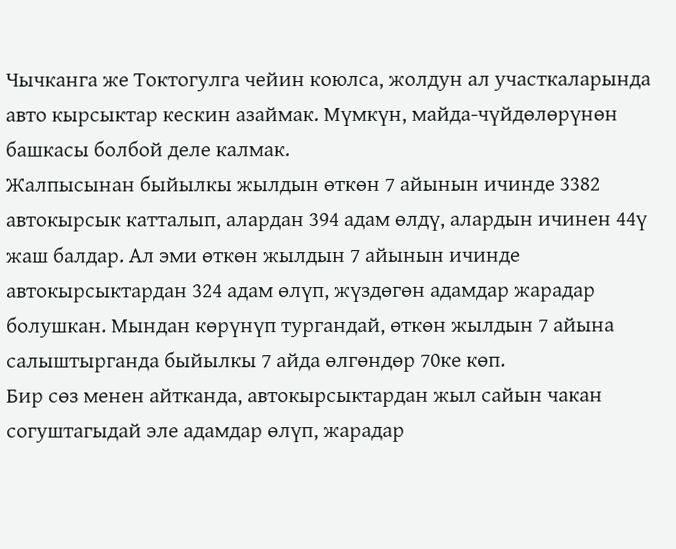Чычканга же Токтогулга чейин коюлса, жолдун ал участкаларында авто кырсыктар кескин азаймак. Мүмкүн, майда-чүйдөлөрүнөн башкасы болбой деле калмак.
Жалпысынан быйылкы жылдын өткөн 7 айынын ичинде 3382 автокырсык катталып, алардан 394 адам өлдү, алардын ичинен 44ү жаш балдар. Ал эми өткөн жылдын 7 айынын ичинде автокырсыктардан 324 адам өлүп, жүздөгөн адамдар жарадар болушкан. Мындан көрүнүп тургандай, өткөн жылдын 7 айына салыштырганда быйылкы 7 айда өлгөндөр 70ке көп.
Бир сөз менен айтканда, автокырсыктардан жыл сайын чакан согуштагыдай эле адамдар өлүп, жарадар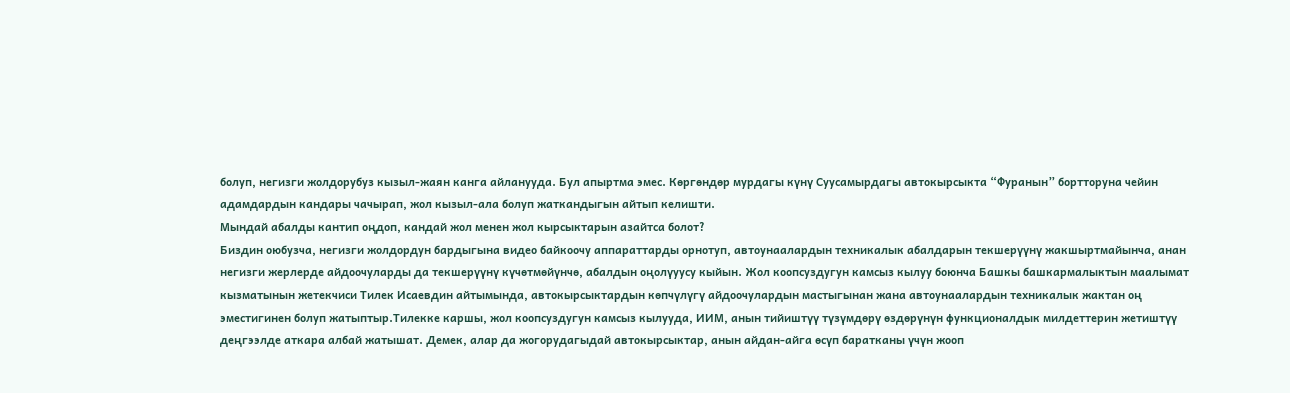болуп, негизги жолдорубуз кызыл-жаян канга айланууда. Бул апыртма эмес. Көргөндөр мурдагы күнү Суусамырдагы автокырсыкта “Фуранын” бортторуна чейин адамдардын кандары чачырап, жол кызыл-ала болуп жаткандыгын айтып келишти.
Мындай абалды кантип оңдоп, кандай жол менен жол кырсыктарын азайтса болот?
Биздин оюбузча, негизги жолдордун бардыгына видео байкоочу аппараттарды орнотуп, автоунаалардын техникалык абалдарын текшерүүнү жакшыртмайынча, анан негизги жерлерде айдоочуларды да текшерүүнү күчөтмөйүнчө, абалдын оңолүуусу кыйын. Жол коопсуздугун камсыз кылуу боюнча Башкы башкармалыктын маалымат кызматынын жетекчиси Тилек Исаевдин айтымында, автокырсыктардын көпчүлүгү айдоочулардын мастыгынан жана автоунаалардын техникалык жактан оң эместигинен болуп жатыптыр.Тилекке каршы, жол коопсуздугун камсыз кылууда, ИИМ, анын тийиштүү түзүмдөрү өздөрүнүн функционалдык милдеттерин жетиштүү деңгээлде аткара албай жатышат. Демек, алар да жогорудагыдай автокырсыктар, анын айдан-айга өсүп баратканы үчүн жооп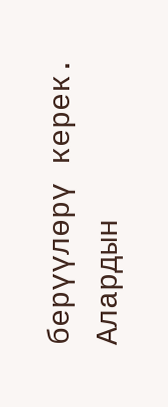берүүлөрү керек. Алардын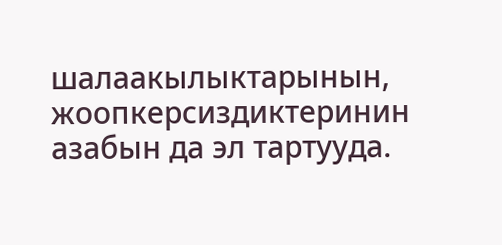шалаакылыктарынын, жоопкерсиздиктеринин азабын да эл тартууда.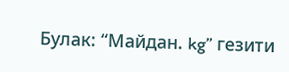Булак: “Майдан. kg” гезити